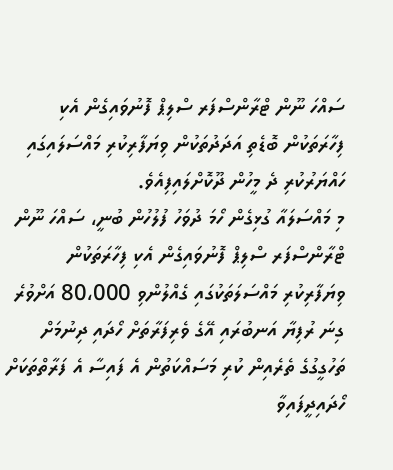ސައްހަ ނޫން ޓްރާންސްފަރ ސްލިޕް ފޮނުވައިގެން އެކި ފިހާރަތަކުން ބޮޑެތި އަދަދުތަކުން ވިޔަފާރިކުރި މައްސަލައިގައި ހައްޔަރުކުރި ދެ މީހުން ދޫކޮށްލައިފިއެވެ.
މި މައްސަލައާ ގުޅިގެން ހޯމަ ދުވަހު ފުލުހުން ބުނީ، ސައްހަ ނޫން ޓްރާންސްފަރ ސްލިޕް ފޮނުވައިގެން އެކި ފިހާރަތަކުން ވިޔަފާރިކުރި މައްސަލަތަކުގައި ގެއްލުންވި 80،000 އަށްވުރެ ގިނަ ރުފިޔާ އަނބުރައި އޭގެ ވެރިފަރާތަށް ހޯދައި ދިނުމަށް ތަހުގީގުގެ ތެރެއިން ކުރި މަސައްކަތުން އެ ފައިސާ އެ ފަރާތްތަކަށް ހޯދައިދީފައިވާ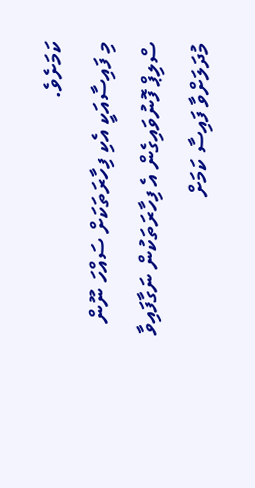ކަމަށެވެ.
މި ފައިސާއަކީ އެކި ފިހާރަތަކަށް ސައްހަ ނޫން ސްލިޕް ފޮނުވައިގެން އެ ފިހާރަތަކުން ނަގާފައިވާ މުދަލަށްވާ ފައިސާ ކަމަށް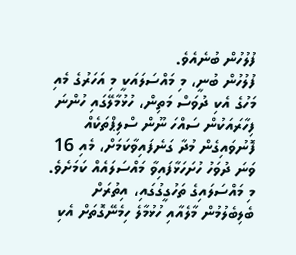ފުލުހުން ބުނެއެވެ.
ފުލުހުން ބުނީ، މި މައްސަލައަކީ މި އަހަރުގެ މެއި މަހުގެ އެކި ދުވަސް މަތިން، ހުޅުމާލޭގައި ހުންނަ ފިހާރައަކުން ސައްހަ ނޫން ސްލިޕްތަކެއް ފޮނުވައިގެން މުދާ ގަނެފައިވާކަމަށް، މެއި 16 ވަނަ ދުވަހު ހުށަހަޅާފައިވާ މައްސަލައެއް ކަމަށެވެ.
މި މައްސަލައިގެ ތަހުގީގުގައި، އިތުރަށް ބެލިބެލުމުން މާލެއާއި ހުޅުމާލެ ހިމެނޭގޮތަށް އެކި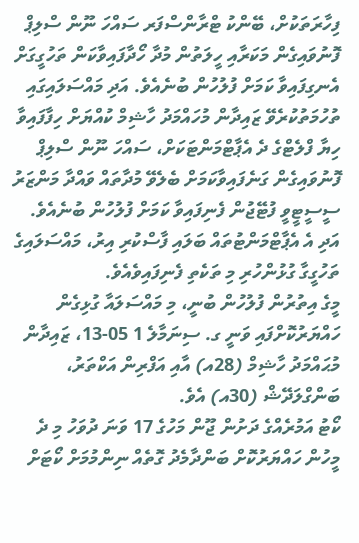ފިހާރަތަކުށް، ބޭންކު ޓްރާންސްފަރ ސައްހަ ނޫން ސްލިޕް ފޮނުވައިގެން މަކަރާއި ހީލަތުން މުދާ ހޯދާފައިވާކަން ތަހުގީގަށް އެނގިފައިވާ ކަމަށް ފުލުހުން ބުނެއެވެ. އަދި މައްސަލައިގައި ތުހުމަތުކުރެވޭ ޒައިދާން މުހައްމަދު ހާޝިމް ކުއްޔަށް ހިފާފައިވާ ހިޔާ ފްލެޓްގެ ދެ އެޕާޓްމަންޓަކަށް، ސައްހަ ނޫން ސްލިޕް ފޮނުވައިގެން ގަނެފައިވާކަމަށް ބެލެވޭ މުދާތައް ވައްދާ މަންޒަރު ސީސީޓީވީ ފުޓޭޖުން ފެނިފައިވާ ކަމަށް ފުލުހުން ބުނެއެވެ. އަދި އެ އެޕާޓްމަންޓުތައް ބަލައި ފާސްކުރި އިރު، މައްސަލައިގެ ތަހުގީގާ ގުޅުންހުރި މި ތަކެތި ފެނިފައިވެއެވެ.
މީގެ އިތުރުން ފުލުހުން ބުނީ، މި މައްސަލައާ ގުޅިގެން ހައްޔަރުކޮށްފައި ވަނީ ގ. ސިނަމާލެ 1 05-13، ޒައިދާން މުޙައްމަދު ހާޝިމް (28އ) އާއި އަފްރިން އަކްތަރު، ބަންގްލަދޭޝް (30އ) އެވެ.
ކޯޓު އަމުރެއްގެ ދަށުން ޖޫން މަހުގެ 17 ވަނަ ދުވަހު މި ދެ މީހުން ހައްޔަރުކޮށް ބަންދާމެދު ގޮތެއް ނިންމުމަށް ކޯޓަށް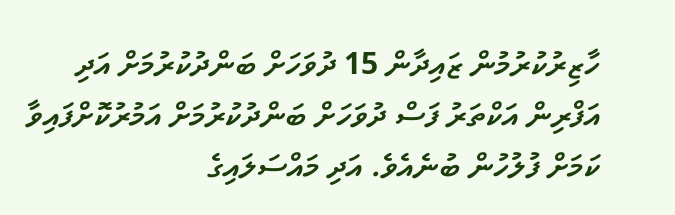ހާޒިރުކުރުމުން ޒައިދާން 15 ދުވަހަށް ބަންދުކުރުމަށް އަދި އަފްރިން އަކްތަރު ފަސް ދުވަހަށް ބަންދުކުރުމަށް އަމުރުކޮށްފައިވާ ކަމަށް ފުލުހުން ބުނެއެވެ. އަދި މައްސަލައިގެ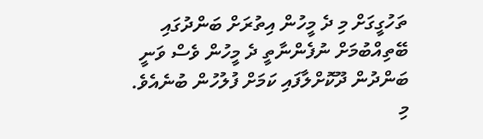ތަހުގީގަށް މި ދެ މީހުން އިތުރަށް ބަންދުގައި ބޭތިއްބުމަށް ނުފެންނާތީ ދެ މީހުން ވެސް ވަނީ ބަންދުން ދޫކޮށްލާފައި ކަމަށް ފުލުހުން ބުނެއެވެ.
މި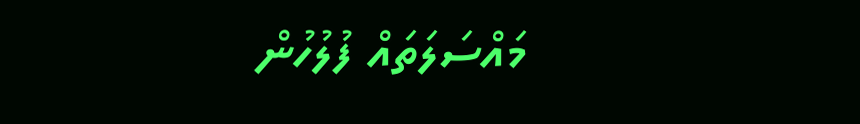މައްސަލަތައް ފުލުހުން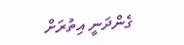ގެންދަނީ އިތުރަށް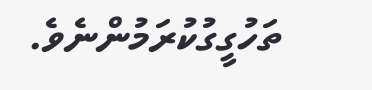ތަހުގީގުކުރަމުންނެވެ.